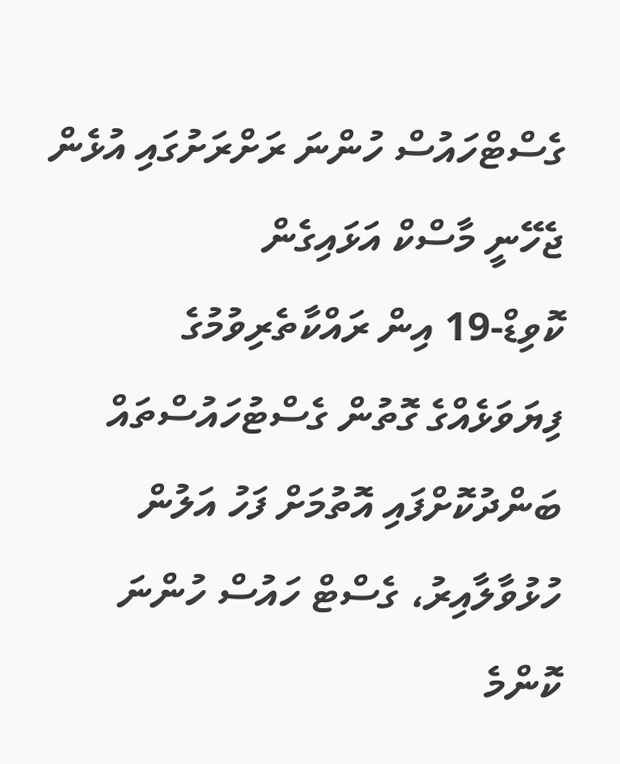ގެސްޓްހައުސް ހުންނަ ރަށްރަށުގައި އުޅެން ޖެހޭނީ މާސްކް އަޅައިގެން
ކޮވިޑް-19 އިން ރައްކާތެރިވުމުގެ ފިޔަވަޅެއްގެ ގޮތުން ގެސްޓުހައުސްތައް ބަންދުކޮށްފައި އޮތުމަށް ފަހު އަލުން ހުޅުވާލާއިރު، ގެސްޓް ހައުސް ހުންނަ ކޮންމެ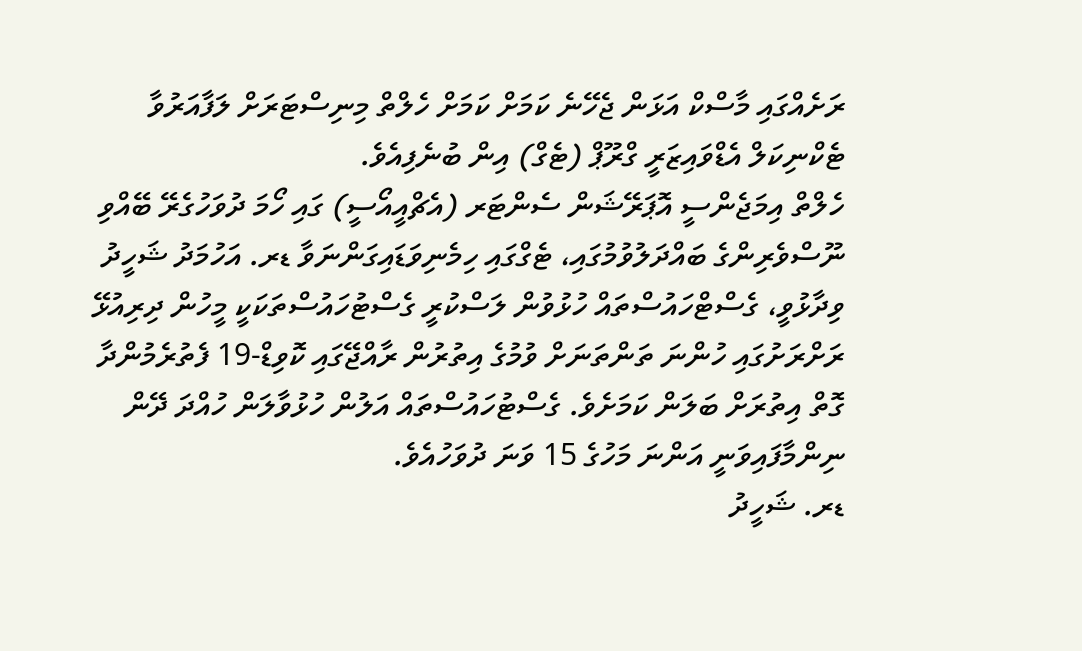ރަށެއްގައި މާސްކް އަޅަން ޖެހޭނެ ކަމަށް ކަމަށް ހެލްތް މިނިސްޓަރަށް ލަފާއަރުވާ ޓެކްނިކަލް އެޑްވައިޒަރީ ގްރޫޕް (ޓެގް) އިން ބުނެފިއެވެ.
ހެލްތް އިމަޖެންސީ އޮޕަރޭޝަން ސެންޓަރ (އެޗްއީއޯސީ) ގައި ހޯމަ ދުވަހުގެރޭ ބޭއްވި ނޫސްވެރިންގެ ބައްދަލުވުމުގައި، ޓެގްގައި ހިމެނިވަޑައިގަންނަވާ ޑރ. އަހުމަދު ޝަހީދު ވިދާޅުވީ، ގެސްޓްހައުސްތައް ހުޅުވުން ލަސްކުރީ ގެސްޓުހައުސްތަކަކީ މީހުން ދިރިއުޅޭ ރަށްރަށުގައި ހުންނަ ތަންތަނަށް ވުމުގެ އިތުރުން ރާއްޖޭގައި ކޮވިޑް-19 ފެތުރެމުންދާ ގޮތް އިތުރަށް ބަލަން ކަމަށެވެ. ގެސްޓުހައުސްތައް އަލުން ހުޅުވާލަން ހުއްދަ ދޭން ނިންމާފައިވަނީ އަންނަ މަހުގެ 15 ވަނަ ދުވަހުއެވެ.
ޑރ. ޝަހީދު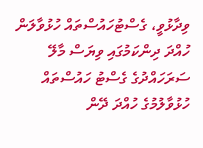ވިދާޅުވީ، ގެސްޓުހައުސްތައް ހުޅުވާލަން ހުއްދަ ދިންކަމުގައި ވިޔަސް މާލޭ ސަރަހައްދުގެ ގެސްޓު ހައުސްތައް ހުޅުވާލުމުގެ ހުއްދަ ދޭން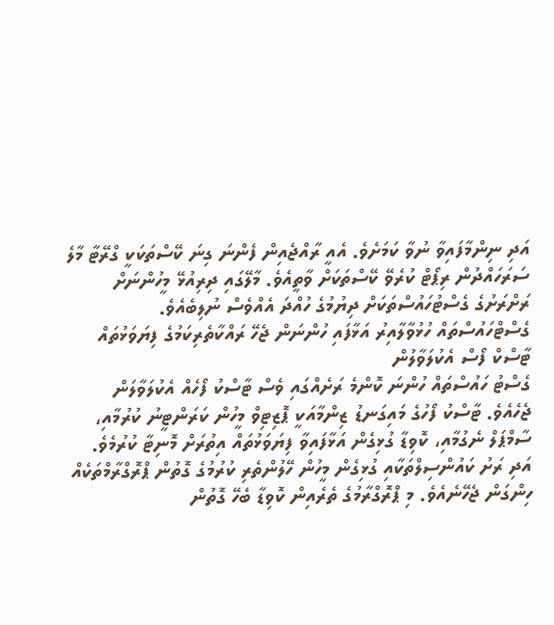އަދި ނިންމާފައިވާ ނުވާ ކަމަށެވެ. އެއީ ރާއްޖެއިން ފެންނަ ގިނަ ކޭސްތަކަކީ ގްރޭޓާ މާލެ ސަރަހައްދުން ރިޕޯޓް ކުރެވޭ ކޭސްތަކަށް ވާތީއެވެ. މާލޭގައި ދިރިއުޅޭ މީހުންނަށް ރަށްރަށުގެ ގެސްޓުހައުސްތަކަށް ދިޔުމުގެ ހުއްދަ އެއްވެސް ނުލިބެއެވެ.
ގެސްޓްހައުސްތައް ހުޅުވާލާއިރު އަޅާފައި ހުންނަން ޖެހޭ ރައްކާތެރިކަމުގެ ފިޔަވަޅުތައް
ޓާސްކް ފޯސް އެކުލަވާލުން
ގެސްޓު ހައުސްތައް ހުންނަ ކޮންމެ ރަށެއްގައި ވެސް ޓާސްކު ފޯހެއް އެކުލަވާލަން ޖެހެއެވެ. ޓާސްކު ފޯހުގެ މައިގަނޑު ޒިންމާއަކީ ޕޮޒިޓިވް މީހުން ކަރަންޓީނު ކުރުމާއި، ސާމްޕަލް ނެގުމާއި، ކޮވިޑާ ގުޅިގެން އަޅާފައިވާ ފިޔަވަޅުތައް އިތުރަށް މޮނިޓާ ކުރުމެވެ. އަދި ރަށު ކައުންސިލްތަކާއި ގުޅިގެން މީހުން ހޭލުންތެރި ކުރުމުގެ ގޮތުން ޕްރޮގްރާމްތަކެއް ހިންގަން ޖެހޭނެއެވެ. މި ޕްރޮގްރާމުގެ ތެރެއިން ކޮވިޑާ ބެހޭ ގޮތުން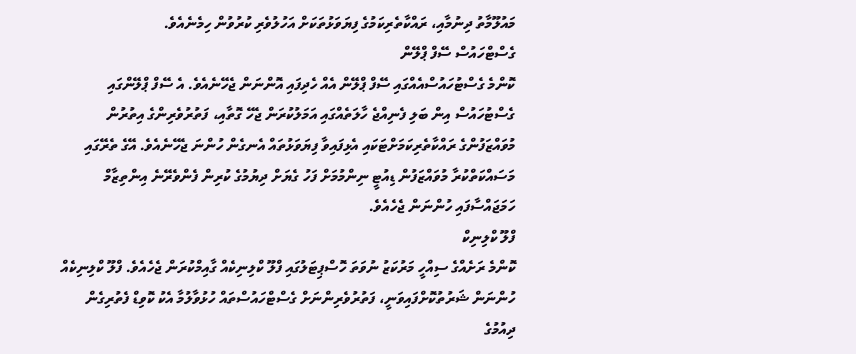މައުލޫމާތު ދިނުމާއި، ރައްކާތެރިކަމުގެ ފިޔަވަޅުތަކަށް އަހުލުވެރި ކުރުވުން ހިމެނެއެވެ.
ގެސްޓްހައުސް ސޭފް ޕްލޭން
ކޮންމެ ގެސްޓުހައުސްއެއްގައި ސޭފް ޕްލޭން އެއް ހެދިފައި އޮންނަން ޖެހޭނެއެވެ. އެ ސޭފް ޕްލޭންގައި ގެސްޓުހައުސް އިން ބަލި ފެނިއްޖެ ހާލަތެއްގައި އަމަލުކުރަން ޖެހޭ ގޮތާއި، ފަތުރުވެރިންގެ އިތުރުން މުވައްޒަފުންގެ ރައްކާތެރިކަމަށްޓަކައި އެޅިފައިވާ ފިޔަވަޅުތައް އެނގެން ހުންނަ ޖެހޭނެއެވެ. އޭގެ ތެރޭގައި މަސައްކަތްކުރާ މުވައްޒަފުން ޑިއުޓީ ނިންމުމަށް ފަހު ގެޔަށް ދިޔުމުގެ ކުރިން ފެންވެރޭނެ އިންތިޒާމް ހަމަޖައްސާފައި ހުންނަން ޖެހެއެވެ.
ފްލޫ ކްލިނިކް
ކޮންމެ ރަށެއްގެ ސިއްހީ މަރުކަޒު ނުވަތަ ހޮސްޕިޓަލުގައި ފްލޫ ކްލިނިކެއް ގާއިމްކުރަން ޖެހެއެވެ. ފްލޫ ކްލިނިކެއް ހުންނަން ޝަރުތުކޮށްފައިވަނީ، ފަތުރުވެރިންނަށް ގެސްޓްހައުސްތައް ހުޅުވާލުމާ އެކު ކޮވިޑް ފެތުރިގެން ދިއުމުގެ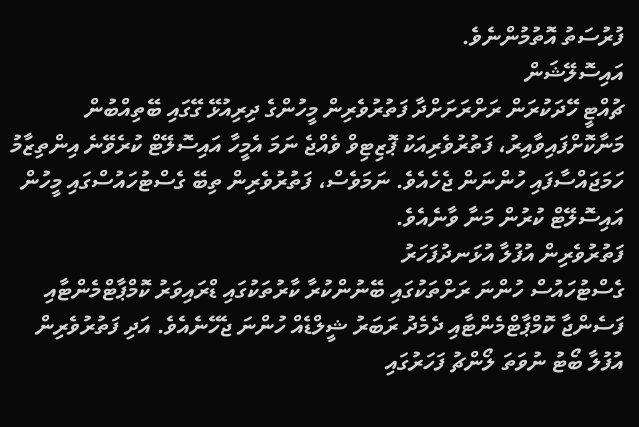ފުރުސަތު އޮތުމުންނެވެ.
އައިސޮލޭޝަން
ޗުއްޓީ ހޭދަކުރަން ރަށްރަށަށްދާ ފަތުރުވެރިން މީހުންގެ ދިރިއުޅޭ ގޭގައި ބޭތިއްބުން މަނާކޮށްފައިވާއިރު، ފަތުރުވެރިއަކު ޕޮޒިޓިވް ވެއްޖެ ނަމަ އެމީހާ އައިސޮލޭޓް ކުރެވޭނެ އިންތިޒާމު ހަމަޖައްސާފައި ހުންނަން ޖެހެއެވެ. ނަމަވެސް، ފަތުރުވެރިން ތިބޭ ގެސްޓުހައުސްގައި މީހުން އައިސޮލޭޓް ކުރުން މަނާ ވާނެއެވެ.
ފަތުރުވެރިން އުފުލާ އުޅަނދުފަހަރު
ގެސްޓުހައުސް ހުންނަ ރަށްތަކުގައި ބޭނުންކުރާ ކާރުތަކުގައި ޑްރައިވަރު ކޮމްޕާޓްމެންޓާއި ފަސެންޖާ ކޮމްޕާޓްމެންޓާއި ދެމެދު ރަބަރު ޝީލްޑެއް ހުންނަ ޖެހޭނެއެވެ. އަދި ފަތުރުވެރިން އުފުލާ ބޯޓު ނުވަތަ ލޯންޗު ފަހަރުގައި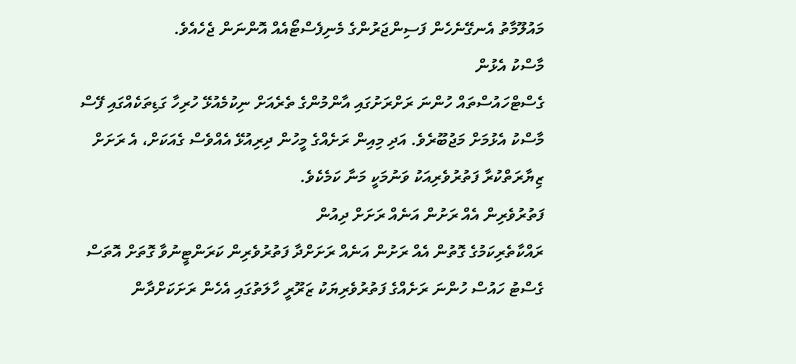މައުލޫމާތު އެނގޭނެހެން ފަސިންޖަރުންގެ މެނިފެސްޓޯއެއް އޮންނަން ޖެހެއެވެ.
މާސްކު އެޅުން
ގެސްޓްހައުސްތައް ހުންނަ ރަށްރަށުގައި އާންމުންގެ ތެރެއަށް ނިކުމެއުޅޭ ހުރިހާ ގަޑިތަކެއްގައި ފޭސް މާސްކު އެޅުމަށް މަޖުބޫރެވެ. އަދި މިއިން ރަށެއްގެ މީހުން ދިރިއުޅޭ އެއްވެސް ގެއަކަށް، އެ ރަށަށް ޒިޔާރަތްކުރާ ފަތުރުވެރިއަކު ވަނުމަކީ މަނާ ކަމެކެވެ.
ފަތުރުވެރިން އެއް ރަށުން އަނެއް ރަށަށް ދިއުން
ރައްކާތެރިކަމުގެ ގޮތުން އެއް ރަށުން އަނެއް ރަށަށްދާ ފަތުރުވެރިން ކަރަންޓީނުވާ ގޮތަށް އޮތަސް ގެސްޓު ހައުސް ހުންނަ ރަށެއްގެ ފަތުރުވެރިޔަކު ޒަރޫރީ ހާލަތުގައި އެހެން ރަށަކަށްދާން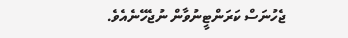ޖެހުނަސް ކަރަންޓީނުވާން ނުޖެހޭނެއެވެ.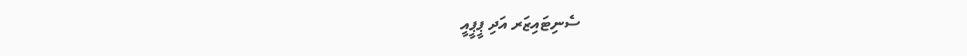ސެނިޓައިޒަރ އަދި ޕީޕީއީ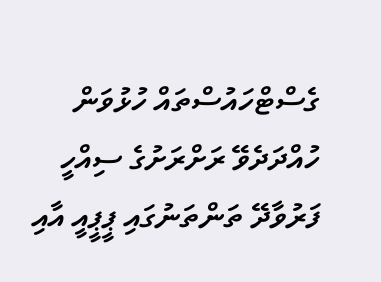ގެސްޓްހައުސްތައް ހުޅުވަން ހުއްދަދެވޭ ރަށްރަށުގެ ސިއްހީ ފަރުވާދޭ ތަންތަނުގައި ޕީޕީއީ އާއި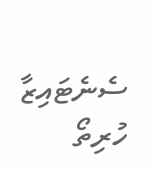ސެނެޓައިޒާ ހުރިތޯ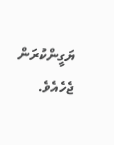ޔަގީންކުރަން ޖެހެއެވެ.